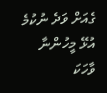ގެއަށް ވަދެ ނުކުމެ އުޅޭ މީހުންނާ ވާހަކަ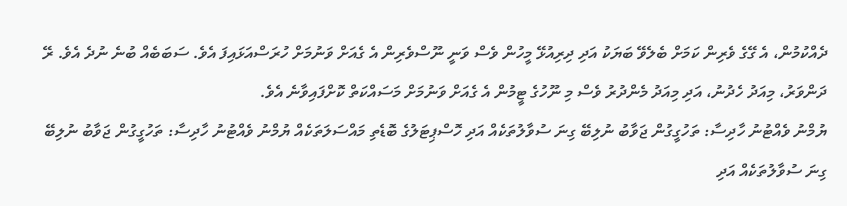ދެއްކުމުން، އެ ގޭގެ ވެރިން ކަމަށް ބެލެވޭ ބަޔަކު އަދި ދިރިއުޅޭ މީހުން ވެސް ވަނީ ނޫސްވެރިން އެ ގެއަށް ވަނުމަށް ހުރަސްއަޅައިފަ އެވެ. ސަބަބެއް ބުނެ ނުދެ އެވެ. ރޭ ދަންވަރު، މިއަދު ހެދުނު، އަދި މިއަދު މެންދުރު ވެސް މި ނޫހުގެ ޓީމުން އެ ގެއަށް ވަނުމަށް މަސައްކަތް ކޮށްފައިވާނެ އެވެ.
ޔުމްނު ވެއްޓުނު ހާދިސާ: ތަހުގީގުން ޖަވާބު ނުލިބޭ ގިނަ ސުވާލުތަކެއް އަދި ހޮސްޕިޓަލުގެ ބޮޑެތި މައްސަލަތަކެއް ޔުމްނު ވެއްޓުނު ހާދިސާ: ތަހުގީގުން ޖަވާބު ނުލިބޭ ގިނަ ސުވާލުތަކެއް އަދި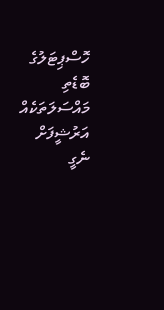ހޮސްޕިޓަލުގެ ބޮޑެތި މައްސަލަތަކެއް
އަރުޝީފަށް ނެގީ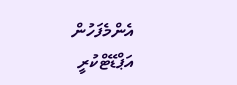އެންމެފަހުން އަޕްޑޭޓްކުރީ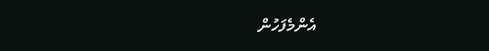އެންމެފަހުން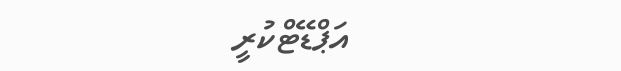އަޕްޑޭޓްކުރީ